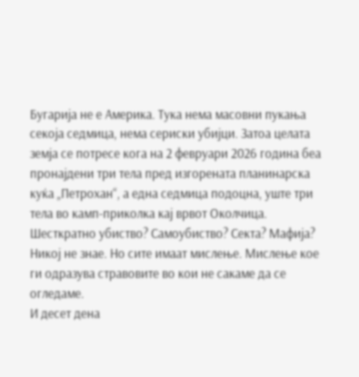Бугарија не е Америка. Тука нема масовни пукања секоја седмица, нема сериски убијци. Затоа целата земја се потресе кога на 2 февруари 2026 година беа пронајдени три тела пред изгорената планинарска куќа „Петрохан“, а една седмица подоцна, уште три тела во камп-приколка кај врвот Околчица. Шесткратно убиство? Самоубиство? Секта? Мафија?
Никој не знае. Но сите имаат мислење. Мислење кое ги одразува стравовите во кои не сакаме да се огледаме.
И десет дена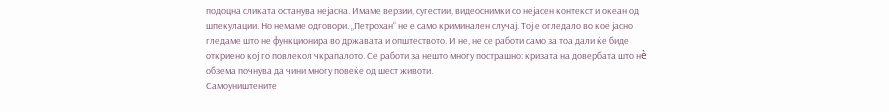подоцна сликата останува нејасна. Имаме верзии, сугестии, видеоснимки со нејасен контекст и океан од шпекулации. Но немаме одговори. „Петрохан“ не е само криминален случај. Тој е огледало во кое јасно гледаме што не функционира во државата и општеството. И не, не се работи само за тоа дали ќе биде откриено кој го повлекол чкрапалото. Се работи за нешто многу пострашно: кризата на довербата што нè обзема почнува да чини многу повеќе од шест животи.
Самоуништените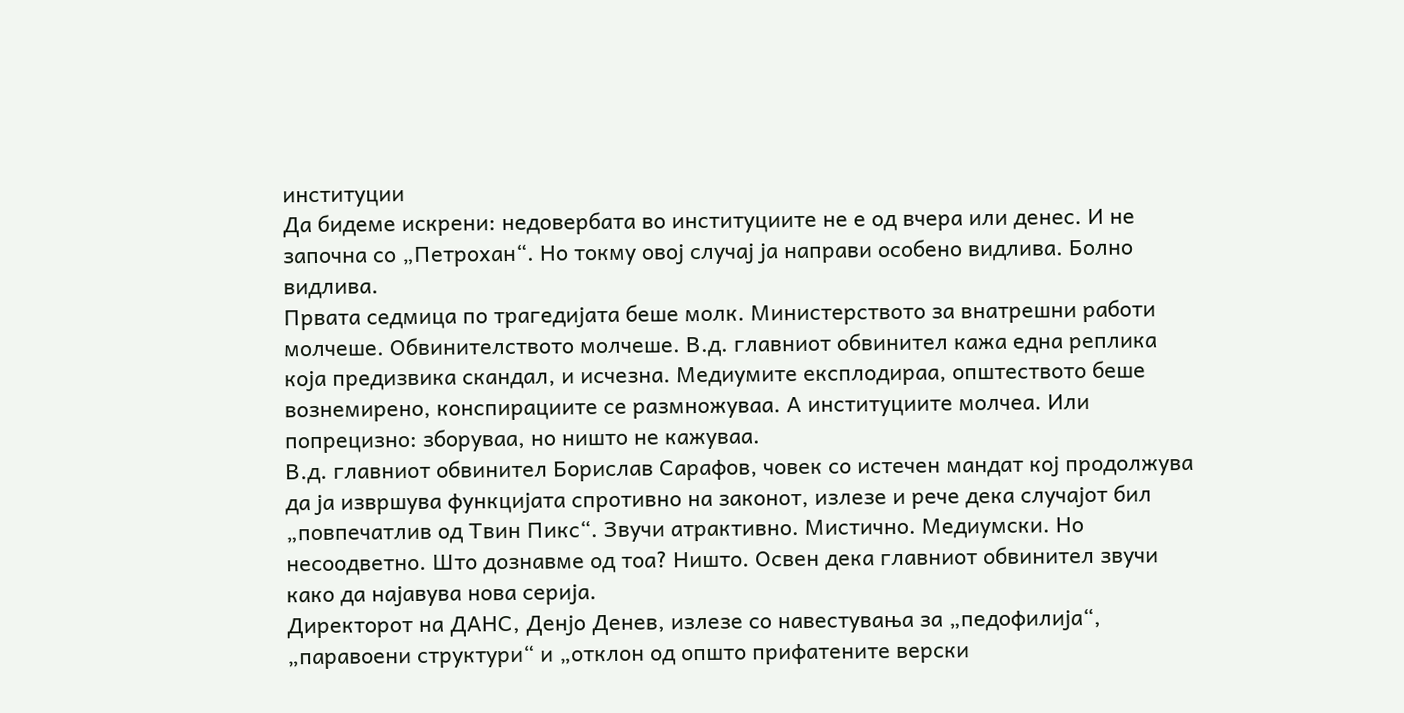институции
Да бидеме искрени: недовербата во институциите не е од вчера или денес. И не започна со „Петрохан“. Но токму овој случај ја направи особено видлива. Болно видлива.
Првата седмица по трагедијата беше молк. Министерството за внатрешни работи молчеше. Обвинителството молчеше. В.д. главниот обвинител кажа една реплика која предизвика скандал, и исчезна. Медиумите експлодираа, општеството беше вознемирено, конспирациите се размножуваа. А институциите молчеа. Или попрецизно: зборуваа, но ништо не кажуваа.
В.д. главниот обвинител Борислав Сарафов, човек со истечен мандат кој продолжува да ја извршува функцијата спротивно на законот, излезе и рече дека случајот бил „повпечатлив од Твин Пикс“. Звучи атрактивно. Мистично. Медиумски. Но несоодветно. Што дознавме од тоа? Ништо. Освен дека главниот обвинител звучи како да најавува нова серија.
Директорот на ДАНС, Денјо Денев, излезе со навестувања за „педофилија“, „паравоени структури“ и „отклон од општо прифатените верски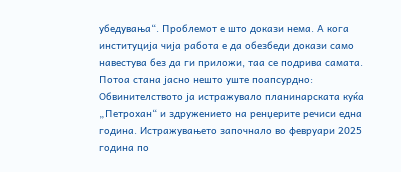убедувања“. Проблемот е што докази нема. А кога институција чија работа е да обезбеди докази само навестува без да ги приложи, таа се подрива самата.
Потоа стана јасно нешто уште поапсурдно: Обвинителството ја истражувало планинарската куќа „Петрохан“ и здружението на ренџерите речиси една година. Истражувањето започнало во февруари 2025 година по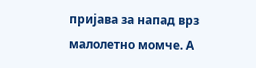пријава за напад врз малолетно момче. А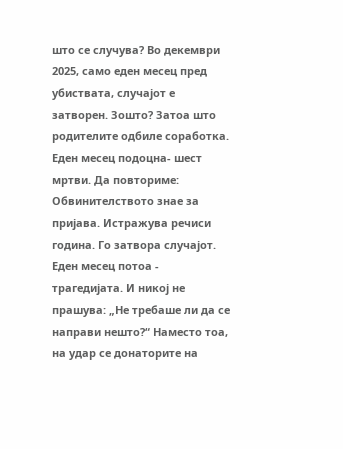што се случува? Во декември 2025, само еден месец пред убиствата, случајот е затворен. Зошто? Затоа што родителите одбиле соработка.
Еден месец подоцна- шест мртви. Да повториме: Обвинителството знае за пријава. Истражува речиси година. Го затвора случајот. Еден месец потоа - трагедијата. И никој не прашува: „Не требаше ли да се направи нешто?“ Наместо тоа, на удар се донаторите на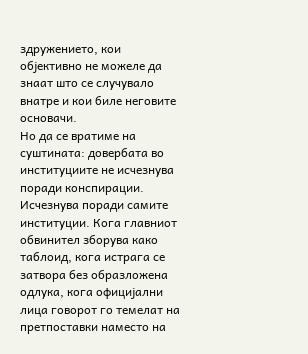здружението, кои објективно не можеле да знаат што се случувало внатре и кои биле неговите основачи.
Но да се вратиме на суштината: довербата во институциите не исчезнува поради конспирации. Исчезнува поради самите институции. Кога главниот обвинител зборува како таблоид, кога истрага се затвора без образложена одлука, кога официјални лица говорот го темелат на претпоставки наместо на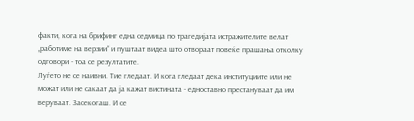факти, кога на брифинг една седмица по трагедијата истражителите велат „работиме на верзии“ и пуштаат видеа што отвораат повеќе прашања отколку одговори - тоа се резултатите.
Луѓето не се наивни. Тие гледаат. И кога гледаат дека институциите или не можат или не сакаат да ја кажат вистината - едноставно престануваат да им веруваат. Засекогаш. И се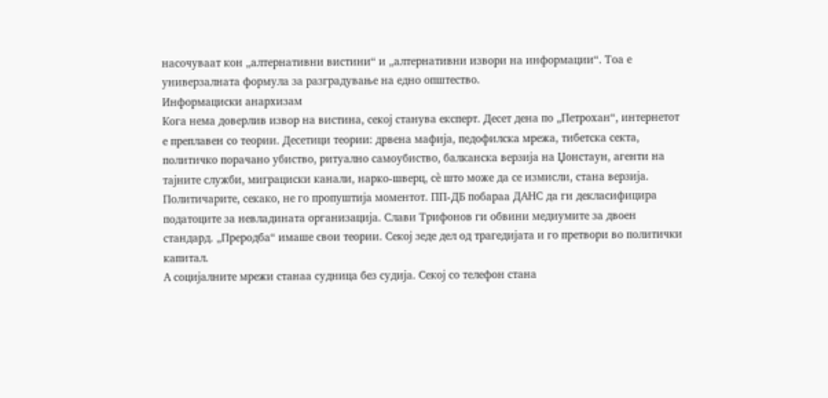насочуваат кон „алтернативни вистини“ и „алтернативни извори на информации“. Тоа е универзалната формула за разградување на едно општество.
Информациски анархизам
Кога нема доверлив извор на вистина, секој станува експерт. Десет дена по „Петрохан“, интернетот е преплавен со теории. Десетици теории: дрвена мафија, педофилска мрежа, тибетска секта, политичко порачано убиство, ритуално самоубиство, балканска верзија на Џонстаун, агенти на тајните служби, миграциски канали, нарко-шверц, сè што може да се измисли, стана верзија.
Политичарите, секако, не го пропуштија моментот. ПП‑ДБ побараа ДАНС да ги декласифицира податоците за невладината организација. Слави Трифонов ги обвини медиумите за двоен стандард. „Преродба“ имаше свои теории. Секој зеде дел од трагедијата и го претвори во политички капитал.
А социјалните мрежи станаа судница без судија. Секој со телефон стана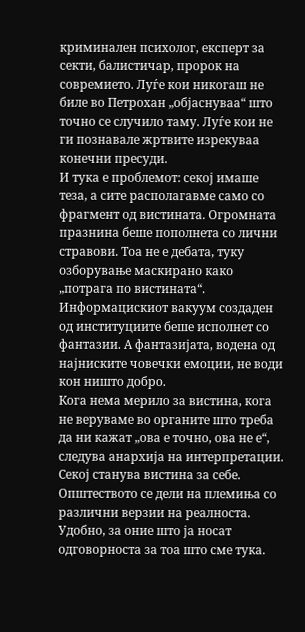криминален психолог, експерт за секти, балистичар, пророк на совремието. Луѓе кои никогаш не биле во Петрохан „објаснуваа“ што точно се случило таму. Луѓе кои не ги познавале жртвите изрекуваа конечни пресуди.
И тука е проблемот: секој имаше теза, а сите располагавме само со фрагмент од вистината. Огромната празнина беше пополнета со лични стравови. Тоа не е дебата, туку озборување маскирано како „потрага по вистината“. Информацискиот вакуум создаден од институциите беше исполнет со фантазии. А фантазијата, водена од најниските човечки емоции, не води кон ништо добро.
Кога нема мерило за вистина, кога не веруваме во органите што треба да ни кажат „ова е точно, ова не е“, следува анархија на интерпретации. Секој станува вистина за себе. Општеството се дели на племиња со различни верзии на реалноста. Удобно, за оние што ја носат одговорноста за тоа што сме тука.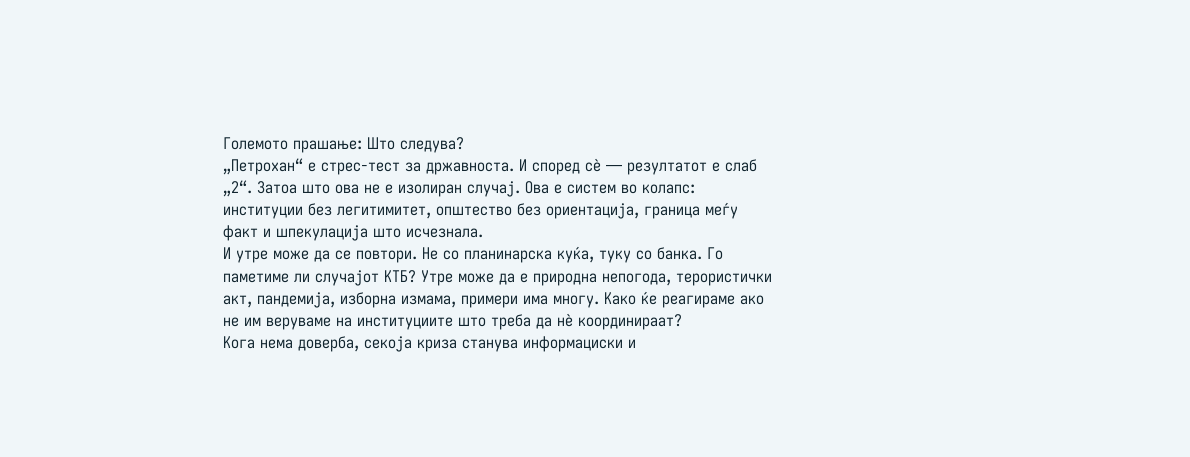Големото прашање: Што следува?
„Петрохан“ е стрес-тест за државноста. И според сè — резултатот е слаб „2“. Затоа што ова не е изолиран случај. Ова е систем во колапс: институции без легитимитет, општество без ориентација, граница меѓу факт и шпекулација што исчезнала.
И утре може да се повтори. Не со планинарска куќа, туку со банка. Го паметиме ли случајот КТБ? Утре може да е природна непогода, терористички акт, пандемија, изборна измама, примери има многу. Како ќе реагираме ако не им веруваме на институциите што треба да нè координираат?
Кога нема доверба, секоја криза станува информациски и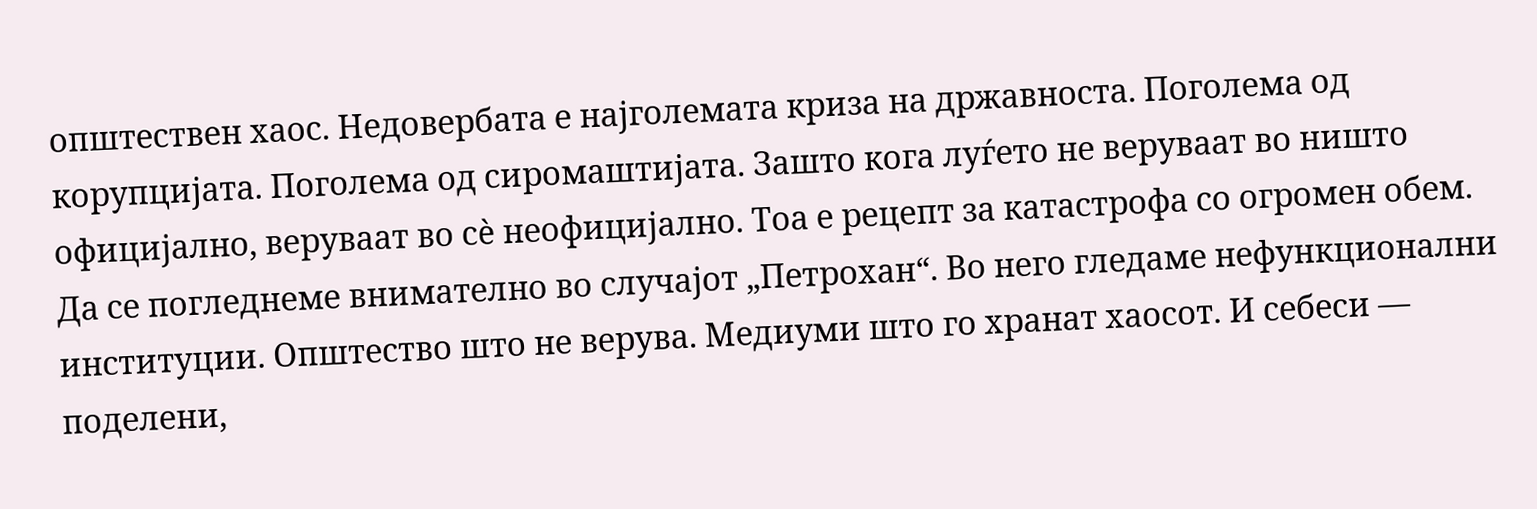општествен хаос. Недовербата е најголемата криза на државноста. Поголема од корупцијата. Поголема од сиромаштијата. Зашто кога луѓето не веруваат во ништо официјално, веруваат во сè неофицијално. Тоа е рецепт за катастрофа со огромен обем.
Да се погледнеме внимателно во случајот „Петрохан“. Во него гледаме нефункционални институции. Општество што не верува. Медиуми што го хранат хаосот. И себеси — поделени,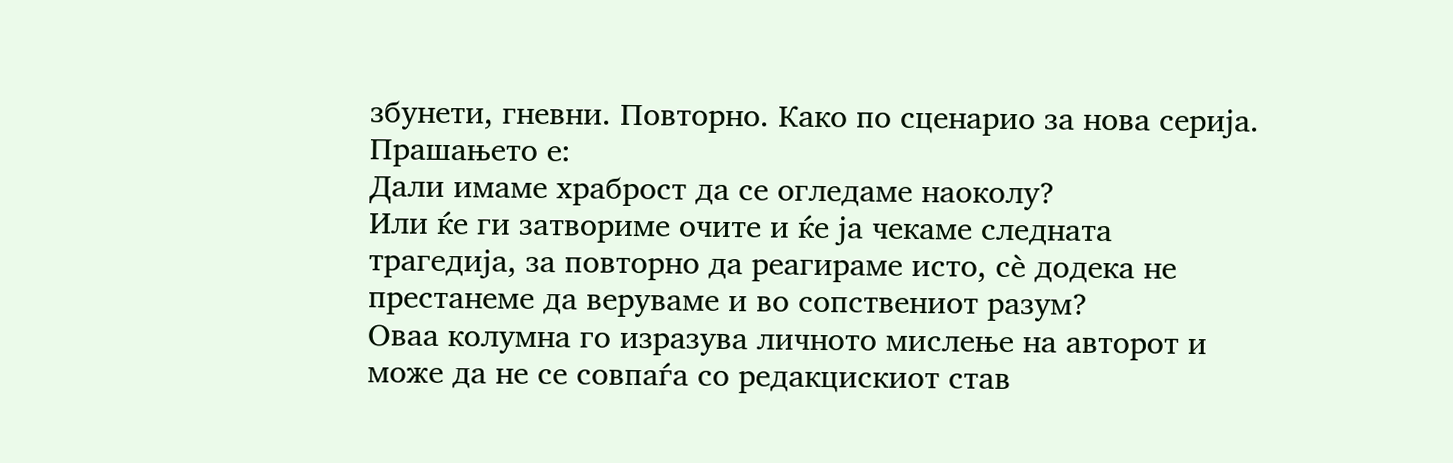збунети, гневни. Повторно. Како по сценарио за нова серија.
Прашањето е:
Дали имаме храброст да се огледаме наоколу?
Или ќе ги затвориме очите и ќе ја чекаме следната трагедија, за повторно да реагираме исто, сè додека не престанеме да веруваме и во сопствениот разум?
Оваа колумна го изразува личното мислење на авторот и може да не се совпаѓа со редакцискиот став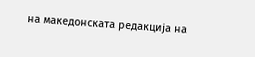на македонската редакција на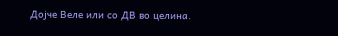Дојче Веле или со ДВ во целина.